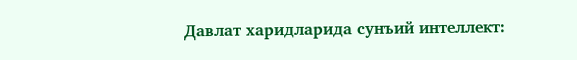Давлат харидларида сунъий интеллект: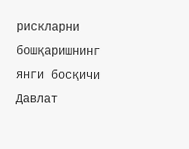рискларни бошқаришнинг янги босқичи
Давлат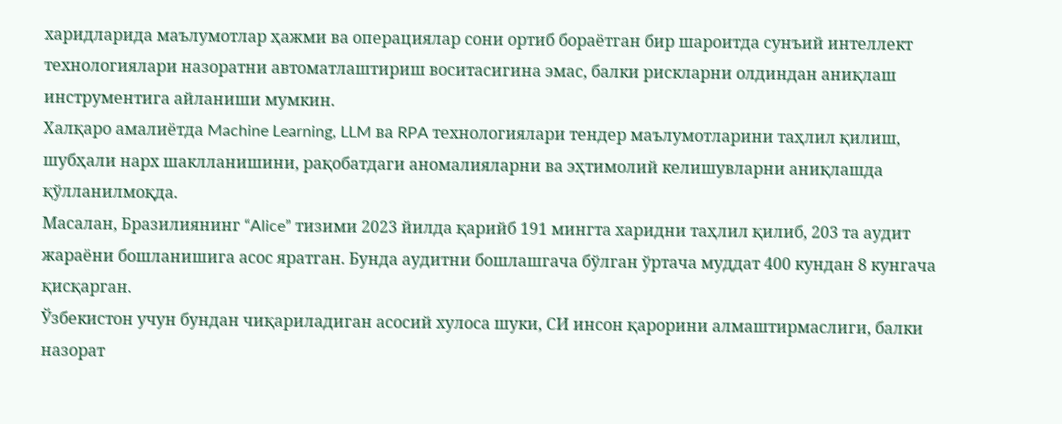харидларида маълумотлар ҳажми ва операциялар сони ортиб бораётган бир шароитда сунъий интеллект технологиялари назоратни автоматлаштириш воситасигина эмас, балки рискларни олдиндан аниқлаш инструментига айланиши мумкин.
Халқаро амалиётда Machine Learning, LLM ва RPA технологиялари тендер маълумотларини таҳлил қилиш, шубҳали нарх шаклланишини, рақобатдаги аномалияларни ва эҳтимолий келишувларни аниқлашда қўлланилмоқда.
Масалан, Бразилиянинг “Alice” тизими 2023 йилда қарийб 191 мингта харидни таҳлил қилиб, 203 та аудит жараёни бошланишига асос яратган. Бунда аудитни бошлашгача бўлган ўртача муддат 400 кундан 8 кунгача қисқарган.
Ўзбекистон учун бундан чиқариладиган асосий хулоса шуки, СИ инсон қарорини алмаштирмаслиги, балки назорат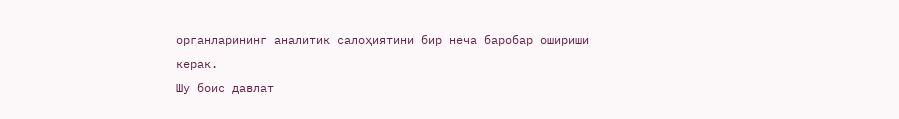органларининг аналитик салоҳиятини бир неча баробар ошириши керак.
Шу боис давлат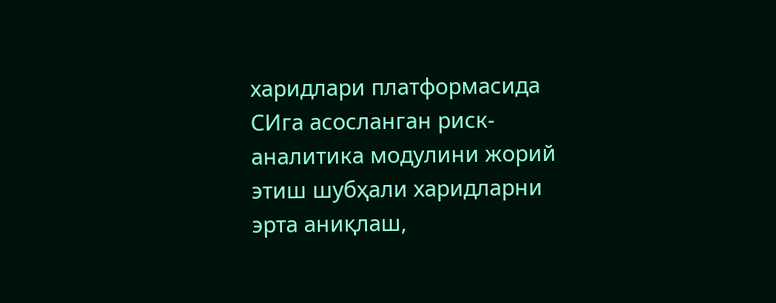харидлари платформасида СИга асосланган риск-аналитика модулини жорий этиш шубҳали харидларни эрта аниқлаш,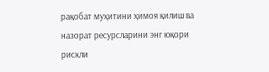рақобат муҳитини ҳимоя қилиш ва назорат ресурсларини энг юқори рискли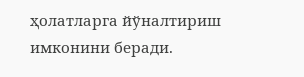ҳолатларга йўналтириш имконини беради.